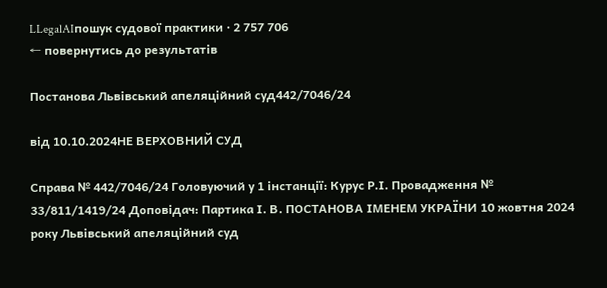LLegalAIпошук судової практики · 2 757 706
← повернутись до результатів

Постанова Львівський апеляційний суд442/7046/24

від 10.10.2024НЕ ВЕРХОВНИЙ СУД

Справа № 442/7046/24 Головуючий у 1 інстанції: Курус Р.І. Провадження № 33/811/1419/24 Доповідач: Партика І. В. ПОСТАНОВА ІМЕНЕМ УКРАЇНИ 10 жовтня 2024 року Львівський апеляційний суд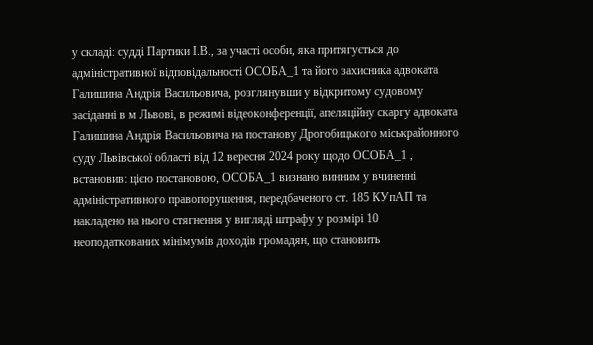у складі: судді Партики І.В., за участі особи, яка притягується до адміністративної відповідальності ОСОБА_1 та його захисника адвоката Галишина Андрія Васильовича, розглянувши у відкритому судовому засіданні в м Львові, в режимі відеоконференції, апеляційну скаргу адвоката Галишина Андрія Васильовича на постанову Дрогобицького міськрайонного суду Львівської області від 12 вересня 2024 року щодо ОСОБА_1 , встановив: цією постановою, ОСОБА_1 визнано винним у вчиненні адміністративного правопорушення, передбаченого ст. 185 КУпАП та накладено на нього стягнення у вигляді штрафу у розмірі 10 неоподаткованих мінімумів доходів громадян, що становить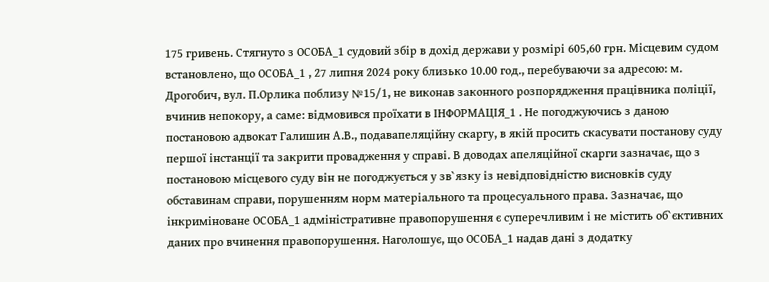175 гривень. Стягнуто з ОСОБА_1 судовий збір в дохід держави у розмірі 605,60 грн. Місцевим судом встановлено, що ОСОБА_1 , 27 липня 2024 року близько 10.00 год., перебуваючи за адресою: м. Дрогобич, вул. П.Орлика поблизу №15/1, не виконав законного розпорядження працівника поліції, вчинив непокору, а саме: відмовився проїхати в ІНФОРМАЦІЯ_1 . Не погоджуючись з даною постановою адвокат Галишин А.В., подавапеляційну скаргу, в якій просить скасувати постанову суду першої інстанції та закрити провадження у справі. В доводах апеляційної скарги зазначає, що з постановою місцевого суду він не погоджується у зв`язку із невідповідністю висновків суду обставинам справи, порушенням норм матеріального та процесуального права. Зазначає, що інкриміноване ОСОБА_1 адміністративне правопорушення є суперечливим і не містить об`єктивних даних про вчинення правопорушення. Наголошує, що ОСОБА_1 надав дані з додатку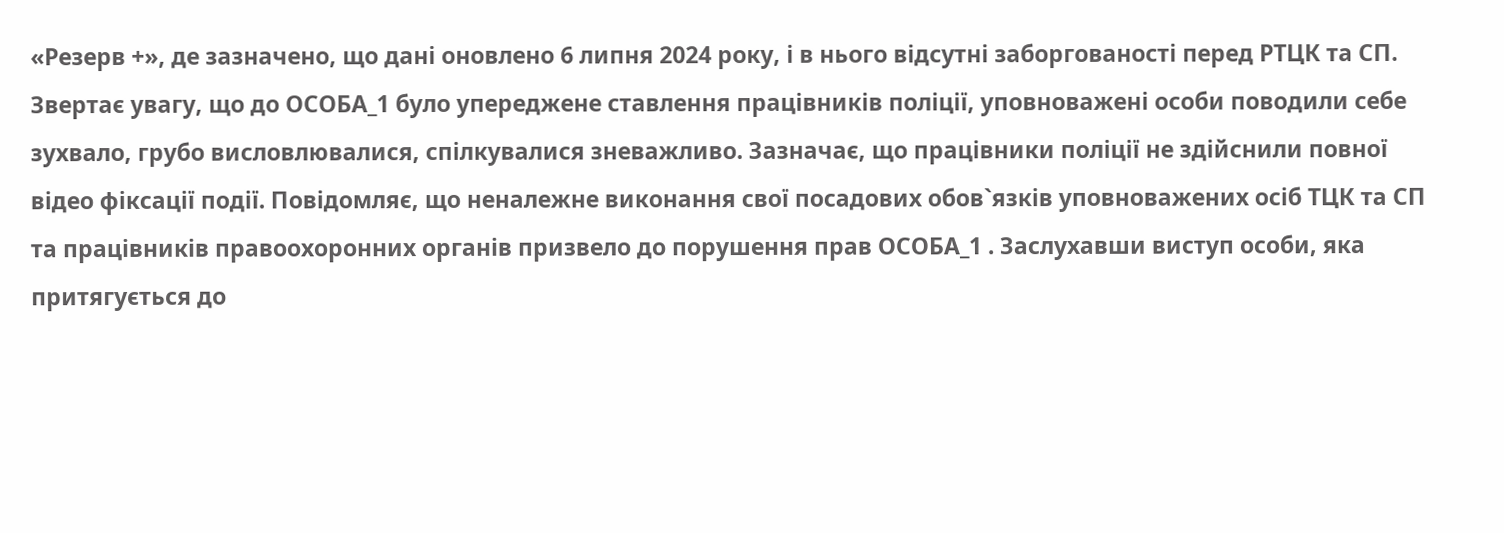«Резерв +», де зазначено, що дані оновлено 6 липня 2024 року, і в нього відсутні заборгованості перед РТЦК та СП. Звертає увагу, що до ОСОБА_1 було упереджене ставлення працівників поліції, уповноважені особи поводили себе зухвало, грубо висловлювалися, спілкувалися зневажливо. Зазначає, що працівники поліції не здійснили повної відео фіксації події. Повідомляє, що неналежне виконання свої посадових обов`язків уповноважених осіб ТЦК та СП та працівників правоохоронних органів призвело до порушення прав ОСОБА_1 . Заслухавши виступ особи, яка притягується до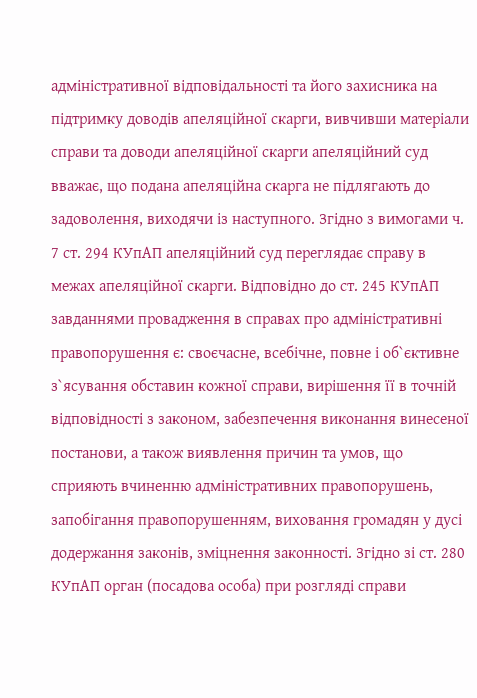адміністративної відповідальності та його захисника на підтримку доводів апеляційної скарги, вивчивши матеріали справи та доводи апеляційної скарги апеляційний суд вважає, що подана апеляційна скарга не підлягають до задоволення, виходячи із наступного. Згідно з вимогами ч. 7 ст. 294 КУпАП апеляційний суд переглядає справу в межах апеляційної скарги. Відповідно до ст. 245 КУпАП завданнями провадження в справах про адміністративні правопорушення є: своєчасне, всебічне, повне і об`єктивне з`ясування обставин кожної справи, вирішення її в точній відповідності з законом, забезпечення виконання винесеної постанови, а також виявлення причин та умов, що сприяють вчиненню адміністративних правопорушень, запобігання правопорушенням, виховання громадян у дусі додержання законів, зміцнення законності. Згідно зі ст. 280 КУпАП орган (посадова особа) при розгляді справи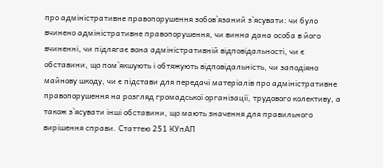про адміністративне правопорушення зобов`язаний з`ясувати: чи було вчинено адміністративне правопорушення, чи винна дана особа в його вчиненні, чи підлягає вона адміністративній відповідальності, чи є обставини, що пом`якшують і обтяжують відповідальність, чи заподіяно майнову шкоду, чи є підстави для передачі матеріалів про адміністративне правопорушення на розгляд громадської організації, трудового колективу, а також з`ясувати інші обставини, що мають значення для правильного вирішення справи. Статтею 251 КУпАП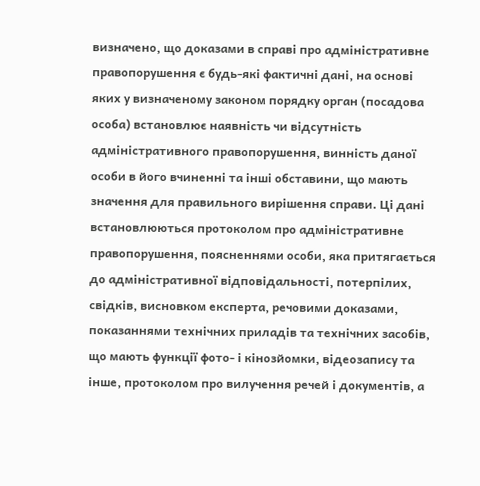визначено, що доказами в справі про адміністративне правопорушення є будь-які фактичні дані, на основі яких у визначеному законом порядку орган (посадова особа) встановлює наявність чи відсутність адміністративного правопорушення, винність даної особи в його вчиненні та інші обставини, що мають значення для правильного вирішення справи. Ці дані встановлюються протоколом про адміністративне правопорушення, поясненнями особи, яка притягається до адміністративної відповідальності, потерпілих, свідків, висновком експерта, речовими доказами, показаннями технічних приладів та технічних засобів, що мають функції фото- і кінозйомки, відеозапису та інше, протоколом про вилучення речей і документів, а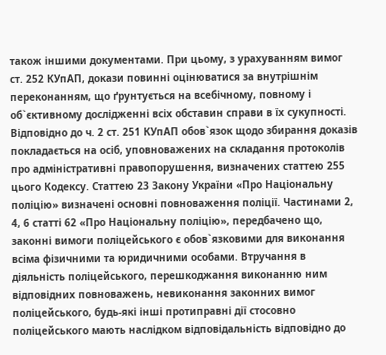також іншими документами. При цьому, з урахуванням вимог ст. 252 КУпАП, докази повинні оцінюватися за внутрішнім переконанням, що ґрунтується на всебічному, повному і об`єктивному дослідженні всіх обставин справи в їх сукупності. Відповідно до ч. 2 ст. 251 КУпАП обов`язок щодо збирання доказів покладається на осіб, уповноважених на складання протоколів про адміністративні правопорушення, визначених статтею 255 цього Кодексу. Статтею 23 Закону України «Про Національну поліцію» визначені основні повноваження поліції. Частинами 2, 4, 6 статті 62 «Про Національну поліцію», передбачено що, законні вимоги поліцейського є обов`язковими для виконання всіма фізичними та юридичними особами. Втручання в діяльність поліцейського, перешкоджання виконанню ним відповідних повноважень, невиконання законних вимог поліцейського, будь-які інші протиправні дії стосовно поліцейського мають наслідком відповідальність відповідно до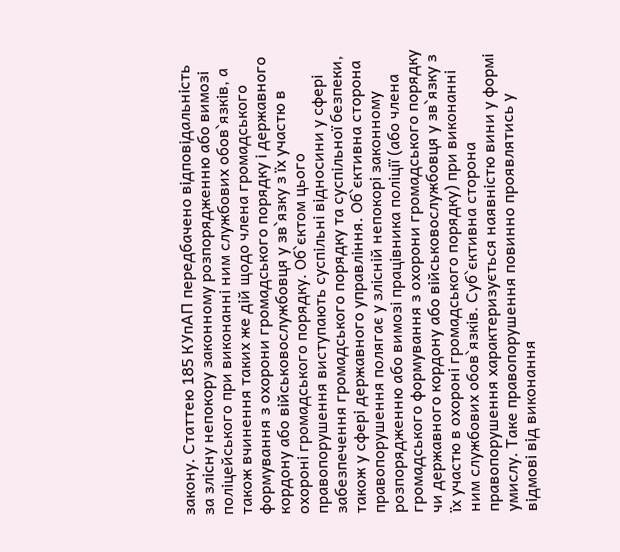закону. Статтею 185 КУпАП передбачено відповідальність за злісну непокору законному розпорядженню або вимозі поліцейського при виконанні ним службових обов`язків, а також вчинення таких же дій щодо члена громадського формування з охорони громадського порядку і державного кордону або військовослужбовця у зв`язку з їх участю в охороні громадського порядку. Об`єктом цього правопорушення виступають суспільні відносини у сфері забезпечення громадського порядку та суспільної безпеки, також у сфері державного управління. Об`єктивна сторона правопорушення полягає у злісній непокорі законному розпорядженню або вимозі працівника поліції (або члена громадського формування з охорони громадського порядку чи державного кордону або військовослужбовця у зв`язку з їх участю в охороні громадського порядку) при виконанні ним службових обов`язків. Суб`єктивна сторона правопорушення характеризується наявністю вини у формі умислу. Таке правопорушення повинно проявлятись у відмові від виконання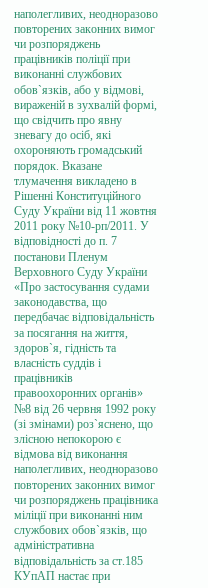наполегливих, неодноразово повторених законних вимог чи розпоряджень працівників поліції при виконанні службових обов`язків, або у відмові, вираженій в зухвалій формі, що свідчить про явну зневагу до осіб, які охороняють громадський порядок. Вказане тлумачення викладено в Рішенні Конституційного Суду України від 11 жовтня 2011 року №10-рп/2011. У відповідності до п. 7 постанови Пленум Верховного Суду України «Про застосування судами законодавства, що передбачає відповідальність за посягання на життя, здоров`я, гідність та власність суддів і працівників правоохоронних органів» №8 від 26 червня 1992 року (зі змінами) роз`яснено, що злісною непокорою є відмова від виконання наполегливих, неодноразово повторених законних вимог чи розпоряджень працівника міліції при виконанні ним службових обов`язків, що адміністративна відповідальність за ст.185 КУпАП настає при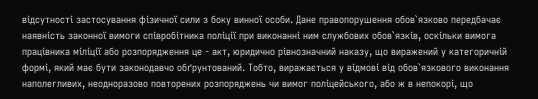відсутності застосування фізичної сили з боку винної особи. Дане правопорушення обов`язково передбачає наявність законної вимоги співробітника поліції при виконанні ним службових обов`язків, оскільки вимога працівника міліції або розпорядження це - акт, юридично рівнозначний наказу, що виражений у категоричній формі, який має бути законодавчо обґрунтований. Тобто, виражається у відмові від обов`язкового виконання наполегливих, неодноразово повторених розпоряджень чи вимог поліцейського, або ж в непокорі, що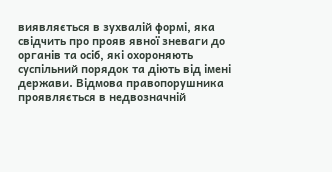виявляється в зухвалій формі, яка свідчить про прояв явної зневаги до органів та осіб, які охороняють суспільний порядок та діють від імені держави. Відмова правопорушника проявляється в недвозначній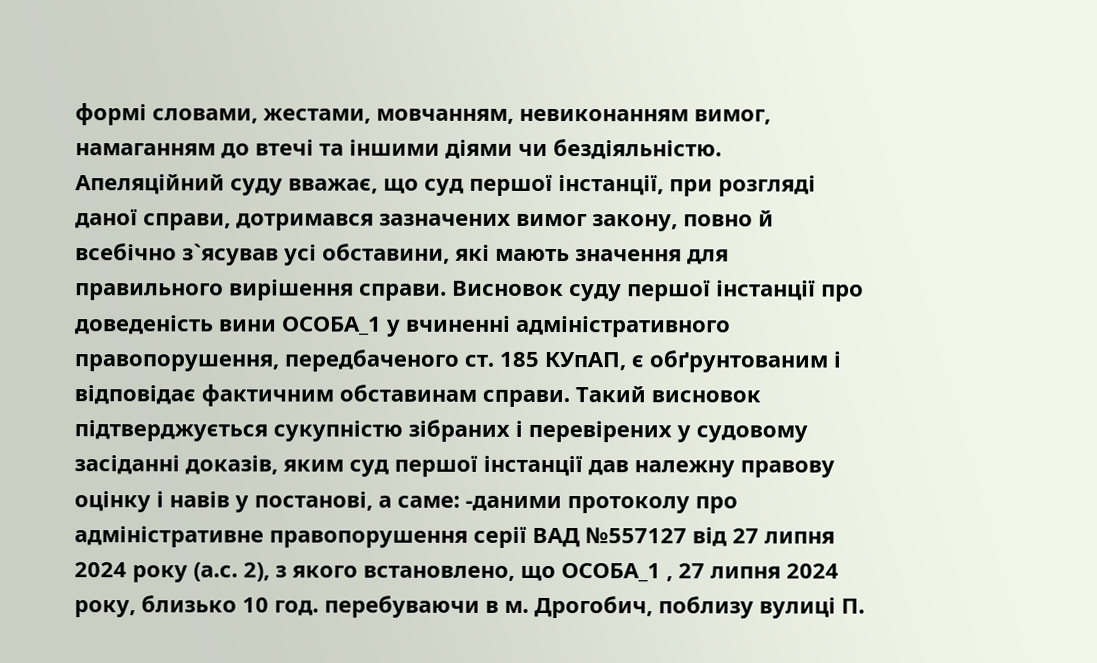формі словами, жестами, мовчанням, невиконанням вимог, намаганням до втечі та іншими діями чи бездіяльністю. Апеляційний суду вважає, що суд першої інстанції, при розгляді даної справи, дотримався зазначених вимог закону, повно й всебічно з`ясував усі обставини, які мають значення для правильного вирішення справи. Висновок суду першої інстанції про доведеність вини ОСОБА_1 у вчиненні адміністративного правопорушення, передбаченого ст. 185 КУпАП, є обґрунтованим і відповідає фактичним обставинам справи. Такий висновок підтверджується сукупністю зібраних і перевірених у судовому засіданні доказів, яким суд першої інстанції дав належну правову оцінку і навів у постанові, а саме: -даними протоколу про адміністративне правопорушення серії ВАД №557127 від 27 липня 2024 року (а.с. 2), з якого встановлено, що ОСОБА_1 , 27 липня 2024 року, близько 10 год. перебуваючи в м. Дрогобич, поблизу вулиці П.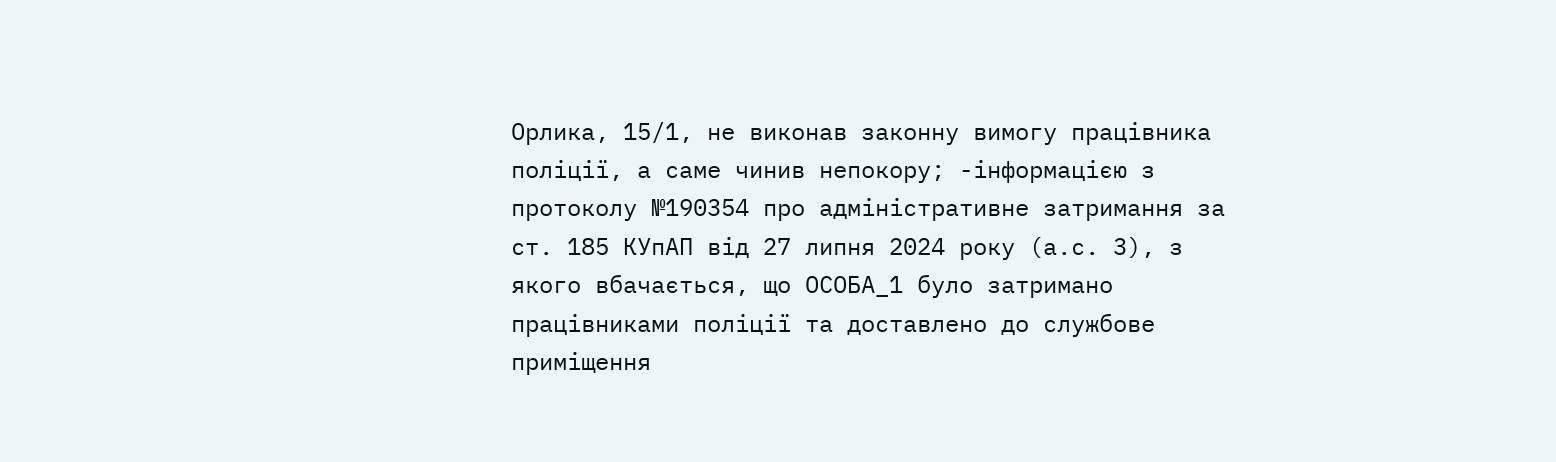Орлика, 15/1, не виконав законну вимогу працівника поліції, а саме чинив непокору; -інформацією з протоколу №190354 про адміністративне затримання за ст. 185 КУпАП від 27 липня 2024 року (а.с. 3), з якого вбачається, що ОСОБА_1 було затримано працівниками поліції та доставлено до службове приміщення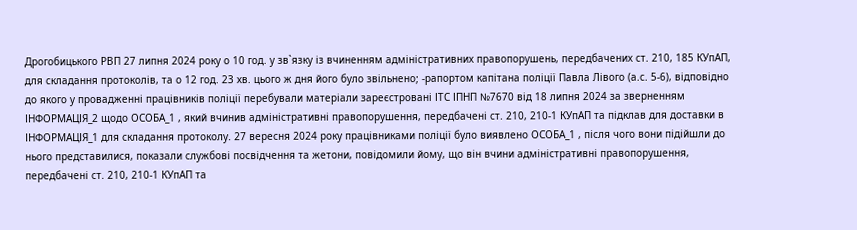Дрогобицького РВП 27 липня 2024 року о 10 год. у зв`язку із вчиненням адміністративних правопорушень, передбачених ст. 210, 185 КУпАП, для складання протоколів, та о 12 год. 23 хв. цього ж дня його було звільнено; -рапортом капітана поліції Павла Лівого (а.с. 5-6), відповідно до якого у провадженні працівників поліції перебували матеріали зареєстровані ІТС ІПНП №7670 від 18 липня 2024 за зверненням ІНФОРМАЦІЯ_2 щодо ОСОБА_1 , який вчинив адміністративні правопорушення, передбачені ст. 210, 210-1 КУпАП та підклав для доставки в ІНФОРМАЦІЯ_1 для складання протоколу. 27 вересня 2024 року працівниками поліції було виявлено ОСОБА_1 , після чого вони підійшли до нього представилися, показали службові посвідчення та жетони, повідомили йому, що він вчини адміністративні правопорушення, передбачені ст. 210, 210-1 КУпАП та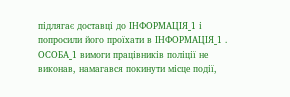підлягає доставці до ІНФОРМАЦІЯ_1 і попросили його проїхати в ІНФОРМАЦІЯ_1 . ОСОБА_1 вимоги працівників поліції не виконав, намагався покинути місце події,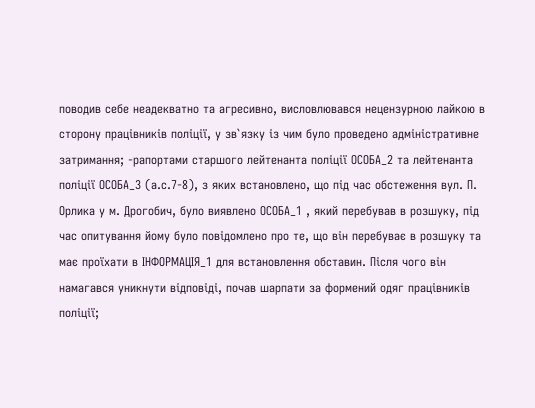поводив себе неадекватно та агресивно, висловлювався нецензурною лайкою в сторону працівників поліції, у зв`язку із чим було проведено адміністративне затримання; -рапортами старшого лейтенанта поліції ОСОБА_2 та лейтенанта поліції ОСОБА_3 (а.с.7-8), з яких встановлено, що під час обстеження вул. П. Орлика у м. Дрогобич, було виявлено ОСОБА_1 , який перебував в розшуку, під час опитування йому було повідомлено про те, що він перебуває в розшуку та має проїхати в ІНФОРМАЦІЯ_1 для встановлення обставин. Після чого він намагався уникнути відповіді, почав шарпати за формений одяг працівників поліції;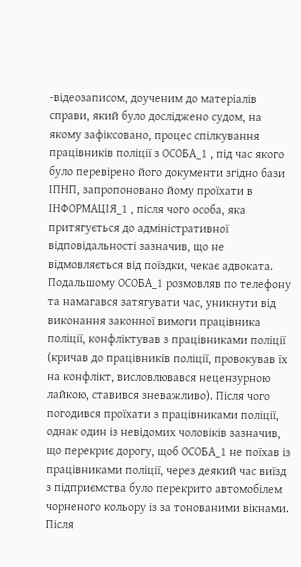-відеозаписом, доученим до матеріалів справи, який було досліджено судом, на якому зафіксовано, процес спілкування працівників поліції з ОСОБА_1 , під час якого було перевірено його документи згідно бази ІПНП, запропоновано йому проїхати в ІНФОРМАЦІЯ_1 , після чого особа, яка притягується до адміністративної відповідальності зазначив, що не відмовляється від поїздки, чекає адвоката. Подальшому ОСОБА_1 розмовляв по телефону та намагався затягувати час, уникнути від виконання законної вимоги працівника поліції, конфліктував з працівниками поліції (кричав до працівників поліції, провокував їх на конфлікт, висловлювався нецензурною лайкою, ставився зневажливо). Після чого погодився проїхати з працівниками поліції, однак один із невідомих чоловіків зазначив, що перекриє дорогу, щоб ОСОБА_1 не поїхав із працівниками поліції, через деякий час виїзд з підприємства було перекрито автомобілем чорненого кольору із за тонованими вікнами. Після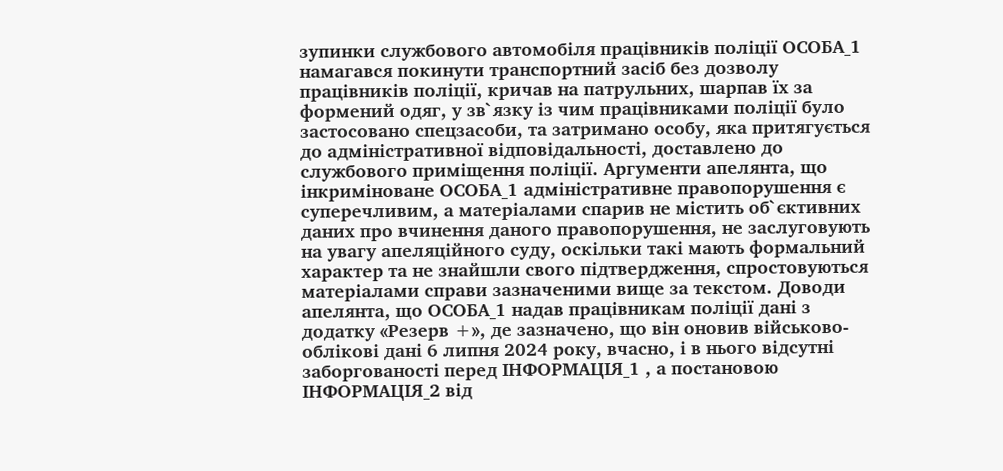зупинки службового автомобіля працівників поліції ОСОБА_1 намагався покинути транспортний засіб без дозволу працівників поліції, кричав на патрульних, шарпав їх за формений одяг, у зв`язку із чим працівниками поліції було застосовано спецзасоби, та затримано особу, яка притягується до адміністративної відповідальності, доставлено до службового приміщення поліції. Аргументи апелянта, що інкриміноване ОСОБА_1 адміністративне правопорушення є суперечливим, а матеріалами спарив не містить об`єктивних даних про вчинення даного правопорушення, не заслуговують на увагу апеляційного суду, оскільки такі мають формальний характер та не знайшли свого підтвердження, спростовуються матеріалами справи зазначеними вище за текстом. Доводи апелянта, що ОСОБА_1 надав працівникам поліції дані з додатку «Резерв +», де зазначено, що він оновив військово-облікові дані 6 липня 2024 року, вчасно, і в нього відсутні заборгованості перед ІНФОРМАЦІЯ_1 , а постановою ІНФОРМАЦІЯ_2 від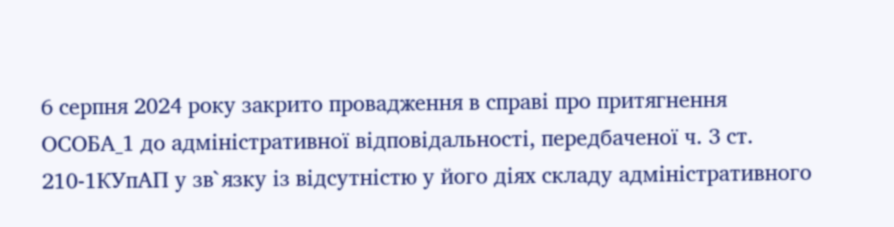6 серпня 2024 року закрито провадження в справі про притягнення ОСОБА_1 до адміністративної відповідальності, передбаченої ч. 3 ст. 210-1КУпАП у зв`язку із відсутністю у його діях складу адміністративного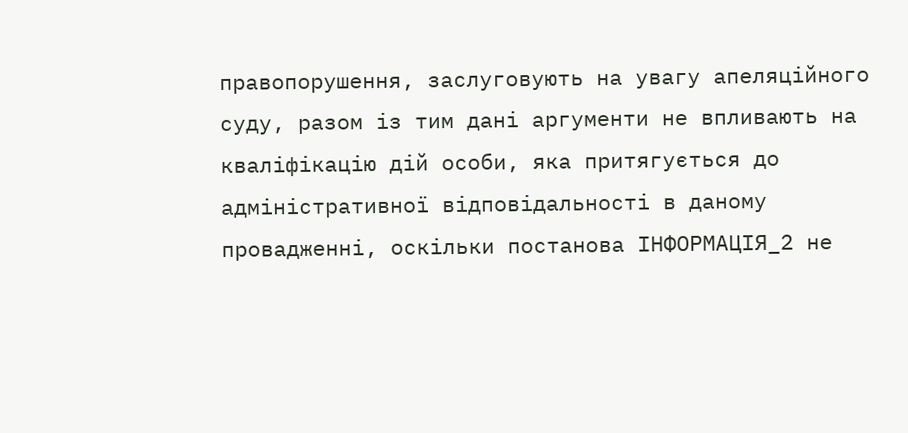правопорушення, заслуговують на увагу апеляційного суду, разом із тим дані аргументи не впливають на кваліфікацію дій особи, яка притягується до адміністративної відповідальності в даному провадженні, оскільки постанова ІНФОРМАЦІЯ_2 не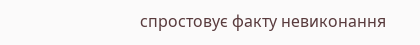спростовує факту невиконання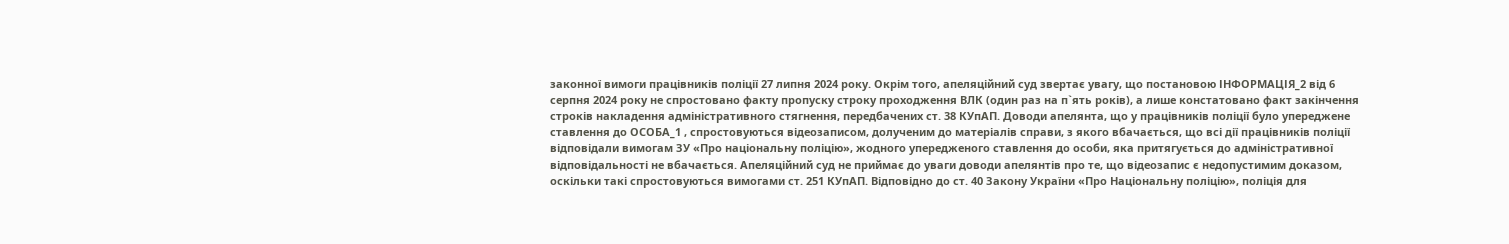законної вимоги працівників поліції 27 липня 2024 року. Окрім того, апеляційний суд звертає увагу, що постановою ІНФОРМАЦІЯ_2 від 6 серпня 2024 року не спростовано факту пропуску строку проходження ВЛК (один раз на п`ять років), а лише констатовано факт закінчення строків накладення адміністративного стягнення, передбачених ст. 38 КУпАП. Доводи апелянта, що у працівників поліції було упереджене ставлення до ОСОБА_1 , спростовуються відеозаписом, долученим до матеріалів справи, з якого вбачається, що всі дії працівників поліції відповідали вимогам ЗУ «Про національну поліцію», жодного упередженого ставлення до особи, яка притягується до адміністративної відповідальності не вбачається. Апеляційний суд не приймає до уваги доводи апелянтів про те, що відеозапис є недопустимим доказом, оскільки такі спростовуються вимогами ст. 251 КУпАП. Відповідно до ст. 40 Закону України «Про Національну поліцію», поліція для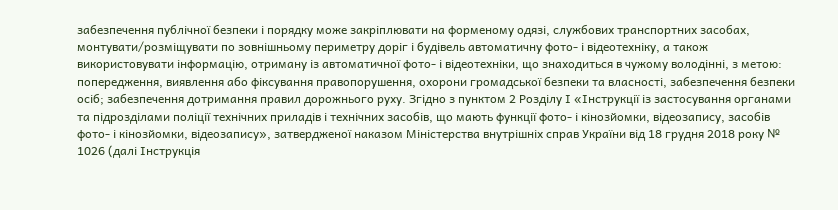забезпечення публічної безпеки і порядку може закріплювати на форменому одязі, службових транспортних засобах, монтувати/розміщувати по зовнішньому периметру доріг і будівель автоматичну фото- і відеотехніку, а також використовувати інформацію, отриману із автоматичної фото- і відеотехніки, що знаходиться в чужому володінні, з метою: попередження, виявлення або фіксування правопорушення, охорони громадської безпеки та власності, забезпечення безпеки осіб; забезпечення дотримання правил дорожнього руху. Згідно з пунктом 2 Розділу І «Інструкції із застосування органами та підрозділами поліції технічних приладів і технічних засобів, що мають функції фото- і кінозйомки, відеозапису, засобів фото- і кінозйомки, відеозапису», затвердженої наказом Міністерства внутрішніх справ України від 18 грудня 2018 року № 1026 (далі Інструкція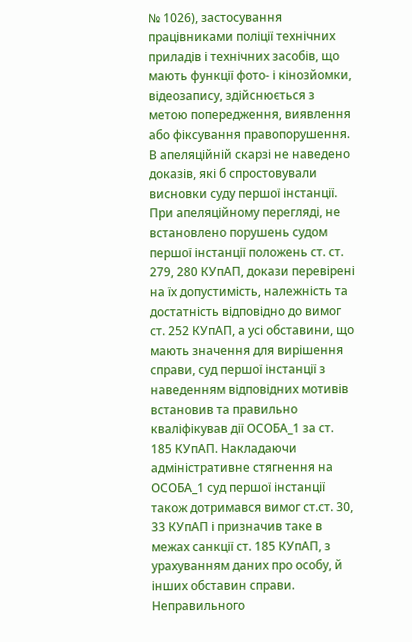№ 1026), застосування працівниками поліції технічних приладів і технічних засобів, що мають функції фото- і кінозйомки, відеозапису, здійснюється з метою попередження, виявлення або фіксування правопорушення. В апеляційній скарзі не наведено доказів, які б спростовували висновки суду першої інстанції. При апеляційному перегляді, не встановлено порушень судом першої інстанції положень ст. ст. 279, 280 КУпАП, докази перевірені на їх допустимість, належність та достатність відповідно до вимог ст. 252 КУпАП, а усі обставини, що мають значення для вирішення справи, суд першої інстанції з наведенням відповідних мотивів встановив та правильно кваліфікував дії ОСОБА_1 за ст. 185 КУпАП. Накладаючи адміністративне стягнення на ОСОБА_1 суд першої інстанції також дотримався вимог ст.ст. 30, 33 КУпАП і призначив таке в межах санкції ст. 185 КУпАП, з урахуванням даних про особу, й інших обставин справи. Неправильного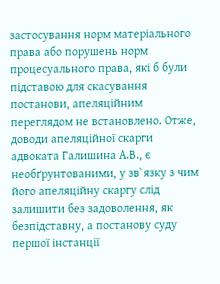застосування норм матеріального права або порушень норм процесуального права, які б були підставою для скасування постанови, апеляційним переглядом не встановлено. Отже, доводи апеляційної скарги адвоката Галишина А.В., є необґрунтованими, у зв`язку з чим його апеляційну скаргу слід залишити без задоволення, як безпідставну, а постанову суду першої інстанції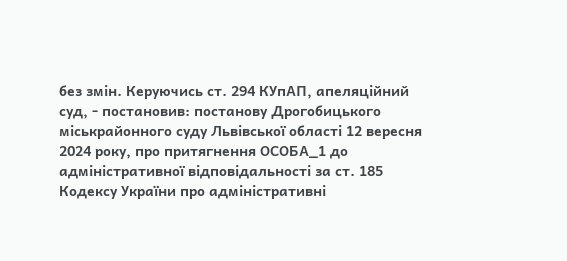без змін. Керуючись ст. 294 КУпАП, апеляційний суд, - постановив: постанову Дрогобицького міськрайонного суду Львівської області 12 вересня 2024 року, про притягнення ОСОБА_1 до адміністративної відповідальності за ст. 185 Кодексу України про адміністративні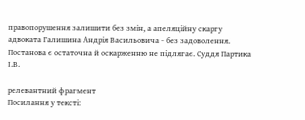правопорушення залишити без змін, а апеляційну скаргу адвоката Галишина Андрія Васильовича - без задоволення. Постанова є остаточна й оскарженню не підлягає. Суддя Партика І.В.

релевантний фрагмент
Посилання у тексті: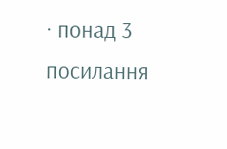· понад 3 посилання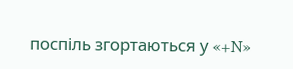поспіль згортаються у «+N»